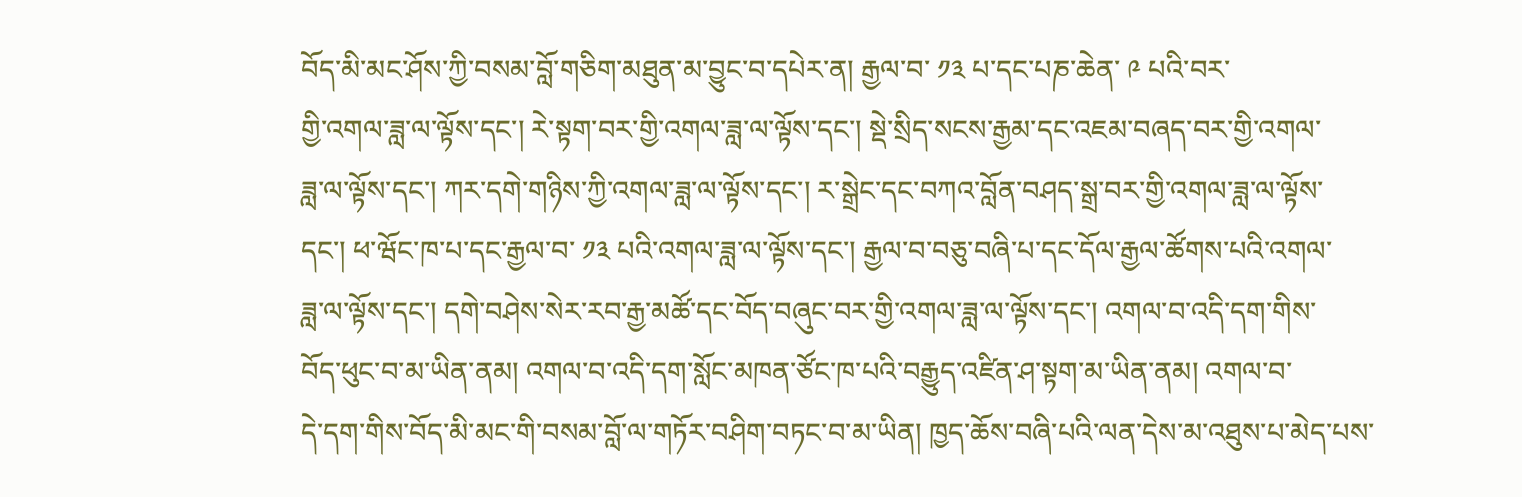བོད་མི་མང་ཤོས་ཀྱི་བསམ་བློ་གཅིག་མཐུན་མ་བྱུང་བ་དཔེར་ན། རྒྱལ་བ་ ༡༣ པ་དང་པཎ་ཆེན་ ༩ པའི་བར་
གྱི་འགལ་ཟླ་ལ་ལྟོས་དང་། རེ་སྟག་བར་གྱི་འགལ་ཟླ་ལ་ལྟོས་དང་། སྡེ་སྲིད་སངས་རྒྱམ་དང་འཇམ་བཞད་བར་གྱི་འགལ་
ཟླ་ལ་ལྟོས་དང་། ཀར་དགེ་གཉིས་ཀྱི་འགལ་ཟླ་ལ་ལྟོས་དང་། ར་སྒྲེང་དང་བཀའ་བློན་བཤད་སྒྲ་བར་གྱི་འགལ་ཟླ་ལ་ལྟོས་
དང་། ཕ་ཝོང་ཁ་པ་དང་རྒྱལ་བ་ ༡༣ པའི་འགལ་ཟླ་ལ་ལྟོས་དང་། རྒྱལ་བ་བཅུ་བཞི་པ་དང་དོལ་རྒྱལ་ཚོགས་པའི་འགལ་
ཟླ་ལ་ལྟོས་དང་། དགེ་བཤེས་སེར་རབ་རྒྱ་མཚོ་དང་བོད་བཞུང་བར་གྱི་འགལ་ཟླ་ལ་ལྟོས་དང་། འགལ་བ་འདི་དག་གིས་
བོད་ཕུང་བ་མ་ཡིན་ནམ། འགལ་བ་འདི་དག་སློང་མཁན་ཙོང་ཁ་པའི་བརྒྱུད་འཛིན་ཤ་སྟག་མ་ཡིན་ནམ། འགལ་བ་
དེ་དག་གིས་བོད་མི་མང་གི་བསམ་བློ་ལ་གཏོར་བཤིག་བཏང་བ་མ་ཡིན། ཁྱད་ཆོས་བཞི་པའི་ལན་དེས་མ་འཐུས་པ་མེད་པས་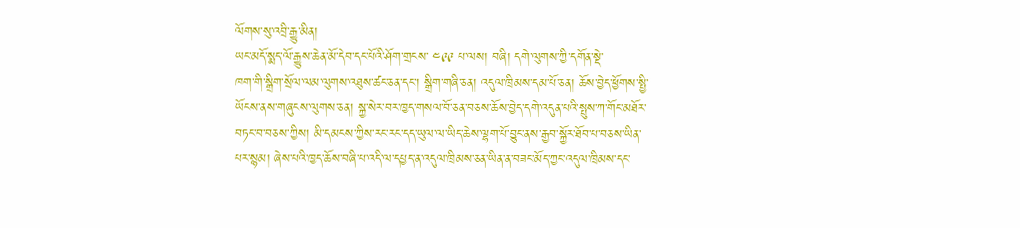ལོགས་སུ་འབྲི་རྒྱུ་མིན།
ཡང་མདོ་སྨད་ལོ་རྒྱུས་ཆེན་མོ་དེབ་དང་པོའི་ཤོག་གྲངས་ ༤༩༩ པ་ལས། བཞི། དགེ་ལུགས་ཀྱི་དགོན་སྡེ་
ཁག་གི་སྒྲིག་སྲོལ་ལམ་ལུགས་འཐུས་ཚང་ཅན་དང་། སྒྲིག་གཞི་ཅན། འདུལ་ཁྲིམས་དམ་པོ་ཅན། ཆོས་བྱེད་ཕྱོགས་སྤྱི་
ཡོངས་ནས་གཞུངས་ལུགས་ཅན། སྐྱ་སེར་བར་ཁྱད་གསལ་བོ་ཅན་བཅས་ཆོས་བྱེད་དགེ་འདུན་པའི་སྤུས་ཀ་གོང་མཐོར་
བཏང་བ་བཅས་ཀྱིས། མི་དམངས་ཀྱིས་རང་རང་དད་ཡུལ་ལ་ཡིད་ཆེས་ལྷག་པོ་བྱུང་ནས་རྒྱབ་སྐྱོར་ཐོབ་པ་བཅས་ཡིན་
པར་སྙམ། ཞེས་པའི་ཁྱད་ཆོས་བཞི་པ་འདི་ལ་དཔྱད་ན་འདུལ་ཁྲིམས་ཅན་ཡིན་ན་བཟང་མོད་ཀྱང་འདུལ་ཁྲིམས་དང་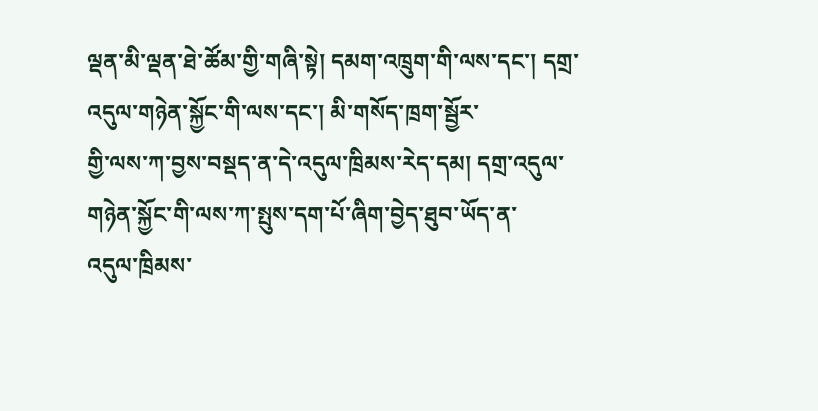ལྡན་མི་ལྡན་ཐེ་ཚོམ་གྱི་གཞི་སྟེ། དམག་འཁྲུག་གི་ལས་དང་། དགྲ་འདུལ་གཉེན་སྐྱོང་གི་ལས་དང་། མི་གསོད་ཁྲག་སྦྱོར་
གྱི་ལས་ཀ་བྱས་བསྡད་ན་དེ་འདུལ་ཁྲིམས་རེད་དམ། དགྲ་འདུལ་གཉེན་སྐྱོང་གི་ལས་ཀ་སྤུས་དག་པོ་ཞིག་བྱེད་ཐུབ་ཡོད་ན་
འདུལ་ཁྲིམས་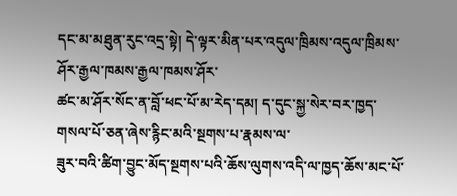དང་མ་མཐུན་རུང་འདྲ་སྟེ། དེ་ལྟར་མིན་པར་འདུལ་ཁྲིམས་འདུལ་ཁྲིམས་ཤོར་རྒྱལ་ཁམས་རྒྱལ་ཁམས་ཤོར་
ཚང་མ་ཤོར་སོང་ན་བློ་ཕང་པོ་མ་རེད་དམ། ད་དུང་སྐྱ་སེར་བར་ཁྱད་གསལ་པོ་ཅན་ཞེས་རྙིང་མའི་སྔགས་པ་རྣམས་ལ་
ཟུར་བའི་ཚིག་བྱུང་མོད་སྔགས་པའི་ཆོས་ལུགས་འདི་ལ་ཁྱད་ཆོས་མང་པོ་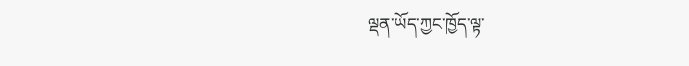ལྡན་ཡོད་ཀྱང་ཁྱོད་ལྟ་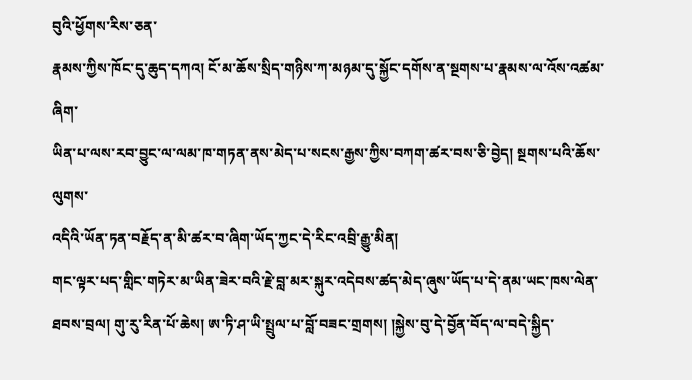བུའི་ཕྱོགས་རིས་ཅན་
རྣམས་ཀྱིས་ཁོང་དུ་ཆུད་དཀའ། ངོ་མ་ཆོས་སྲིད་གཉིས་ཀ་མཉམ་དུ་སྐྱོང་དགོས་ན་སྔགས་པ་རྣམས་ལ་འོས་འཚམ་ཞིག་
ཡིན་པ་ལས་རབ་བྱུང་ལ་ལམ་ཁ་གཏན་ནས་མེད་པ་སངས་རྒྱས་ཀྱིས་བཀག་ཚར་བས་ཅི་བྱེད། སྔགས་པའི་ཆོས་ལུགས་
འདིའི་ཡོན་ཏན་བརྗོད་ན་མི་ཚར་བ་ཞིག་ཡོད་ཀྱང་དེ་རིང་འབྲི་རྒྱུ་མིན།
གང་ལྟར་པད་གླིང་གཏེར་མ་ཡིན་ཟེར་བའི་རྗེ་བླ་མར་སྐུར་འདེབས་ཚད་མེད་ཞུས་ཡོད་པ་དེ་ནམ་ཡང་ཁས་ལེན་ཐབས་བྲལ། གུ་རུ་རིན་པོ་ཆེས། ཨ་ཏི་ཤ་ཡི་སྤྲུལ་པ་བློ་བཟང་གྲགས། །སྐྱེས་བུ་དེ་བྱོན་བོད་ལ་བདེ་སྐྱིད་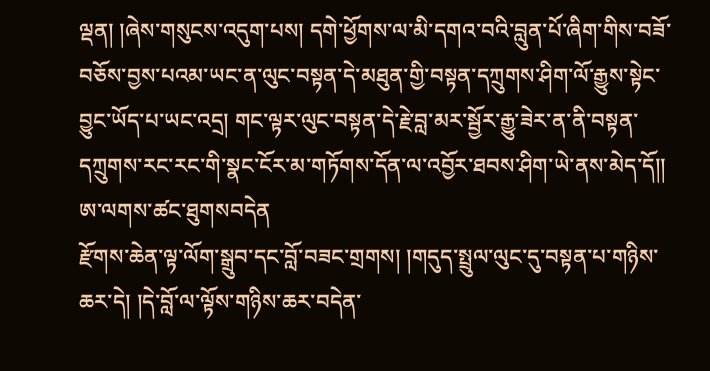ལྡན། །ཞེས་གསུངས་འདུག་པས། དགེ་ཕྱོགས་ལ་མི་དགའ་བའི་བླུན་པོ་ཞིག་གིས་བཟོ་བཅོས་བྱས་པའམ་ཡང་ན་ལུང་བསྟན་དེ་མཐུན་གྱི་བསྟན་དཀྲུགས་ཤིག་ལོ་རྒྱུས་སྟེང་བྱུང་ཡོད་པ་ཡང་འདྲ། གང་ལྟར་ལུང་བསྟན་དེ་རྗེ་བླ་མར་སྦྱོར་རྒྱུ་ཟེར་ན་ནི་བསྟན་དཀྲུགས་རང་རང་གི་སྣང་ངོར་མ་གཏོགས་དོན་ལ་འབྱོར་ཐབས་ཤིག་ཡེ་ནས་མེད་དོ།།
ཨ་ལགས་ཚང་ཐུགསབདེན
རྫོགས་ཆེན་ལྟ་ལོག་སྒྲུབ་དང་བློ་བཟང་གྲགས། །གདུད་སྤྲུལ་ལུང་དུ་བསྟན་པ་གཉིས་ཆར་དེ། །དེ་བློ་ལ་ལྟོས་གཉིས་ཆར་བདེན་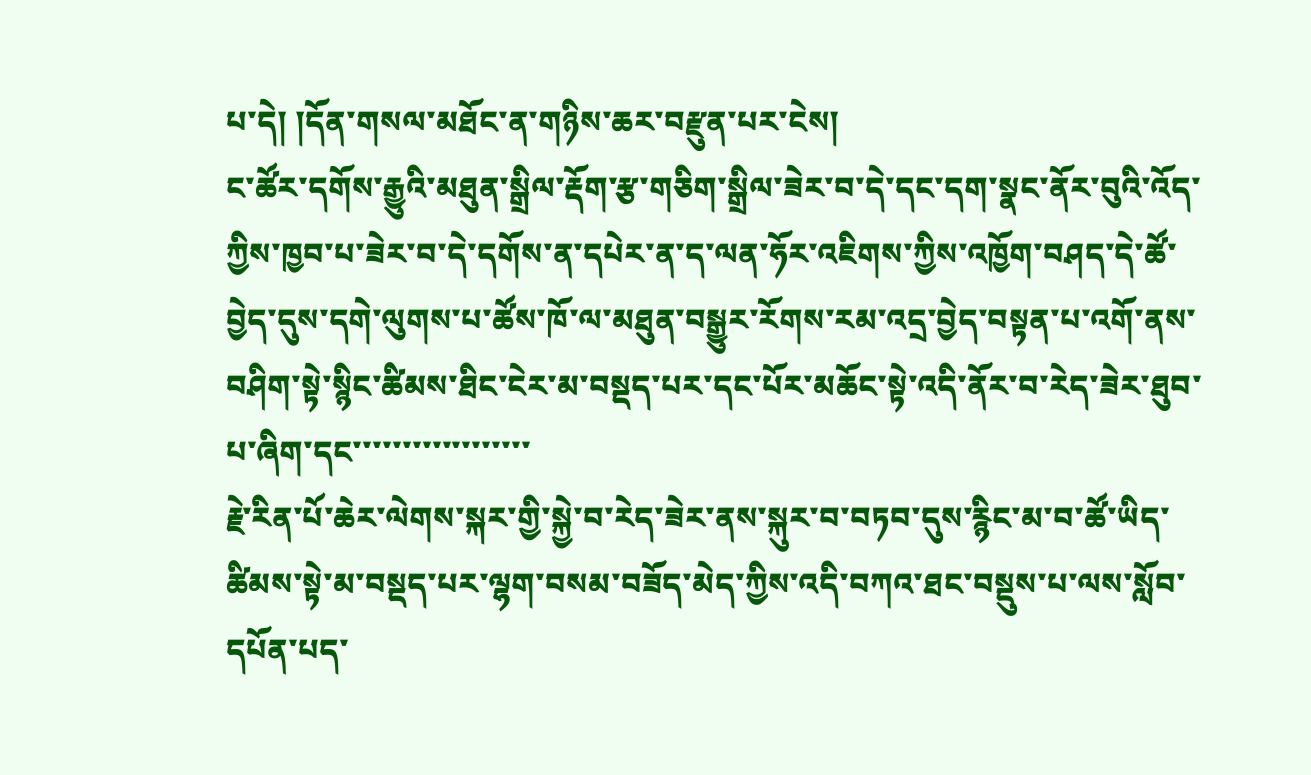པ་དེ། །དོན་གསལ་མཐོང་ན་གཉིས་ཆར་བརྫུན་པར་ངེས།
ང་ཚོར་དགོས་རྒྱུའི་མཐུན་སྒྲིལ་རྡོག་རྩ་གཅིག་སྒྲིལ་ཟེར་བ་དེ་དང་དག་སྣང་ནོར་བུའི་འོད་ཀྱིས་ཁྱབ་པ་ཟེར་བ་དེ་དགོས་ན་དཔེར་ན་ད་ལན་ཧོར་འཇིགས་ཀྱིས་འཁྱོག་བཤད་དེ་ཚོ་བྱེད་དུས་དགེ་ལུགས་པ་ཚོས་ཁོ་ལ་མཐུན་བསྒྱུར་རོགས་རམ་འདྲ་བྱེད་བསྟན་པ་འགོ་ནས་བཤིག་སྟེ་སྙིང་ཚིམས་ཐིང་ངེར་མ་བསྡད་པར་དང་པོར་མཆོང་སྟེ་འདི་ནོར་བ་རེད་ཟེར་ཐུབ་པ་ཞིག་དང་་་་་་་་་་་་་་་་་་
རྗེ་རིན་པོ་ཆེར་ལེགས་སྐར་གྱི་སྐྱེ་བ་རེད་ཟེར་ནས་སྐུར་བ་བཏབ་དུས་རྙིང་མ་བ་ཚོ་ཡིད་ཚིམས་སྟེ་མ་བསྡད་པར་ལྷག་བསམ་བཟོད་མེད་ཀྱིས་འདི་བཀའ་ཐང་བསྡུས་པ་ལས་སློབ་དཔོན་པད་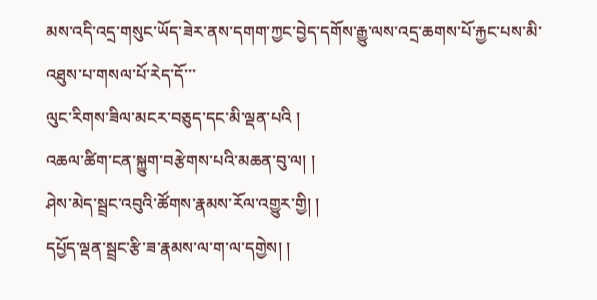མས་འདི་འདྲ་གསུང་ཡོད་ཟེར་ནས་དགག་ཀྱང་བྱེད་དགོས་རྒྱུ་ལས་འདྲ་ཆགས་པོ་རྐྱང་པས་མི་འཐུས་པ་གསལ་པོ་རེད་དོ་་་
ལུང་རིགས་ཟིལ་མངར་བཅུད་དང་མི་ལྡན་པའི །
འཆལ་ཚིག་ངན་སྐྱུག་བརྩེགས་པའི་མཆན་བུ་ལ། །
ཤེས་མེད་སྦྲང་འབུའི་ཚོགས་རྣམས་རོལ་འགྱུར་གྱི། །
དཔྱོད་ལྡན་སྦྲང་རྩི་ཟ་རྣམས་ལ་ག་ལ་དགྱེས། །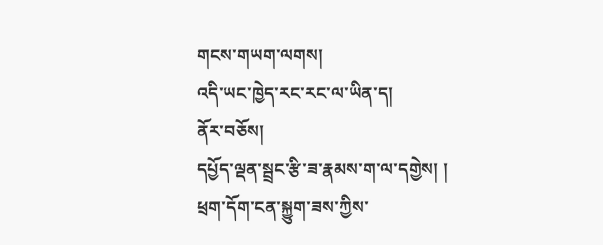གངས་གཡག་ལགས།
འདི་ཡང་ཁྱེད་རང་རང་ལ་ཡིན་ད།
ནོར་བཅོས།
དཔྱོད་ལྡན་སྦྲང་རྩི་ཟ་རྣམས་ག་ལ་དགྱེས། །
ཕྲག་དོག་ངན་སྐྱུག་ཟས་ཀྱིས་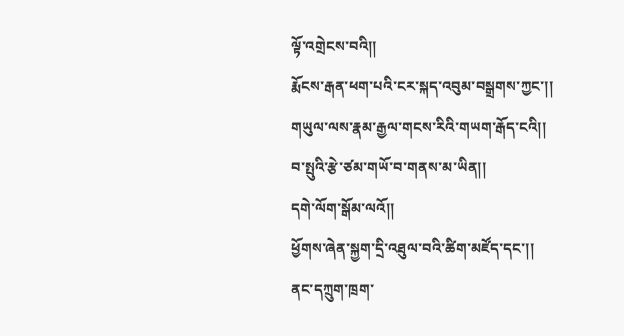ལྟོ་འགྲེངས་བའི།།
རྨོངས་རྒན་ཕག་པའི་ངར་སྐད་འབུམ་བསྒྲགས་ཀྱང་།།
གཡུལ་ལས་རྣམ་རྒྱལ་གངས་རིའི་གཡག་རྒོད་ངའི།།
བ་སྤུའི་རྩེ་ཙམ་གཡོ་བ་གནས་མ་ཡིན།།
དགེ་ལོག་སྒོམ་ལའོ།།
ཕྱོགས་ཞེན་སྐྱག་དྲི་འཐུལ་བའི་ཚིག་མཛོད་དང་།།
ནང་དཀྲུག་ཁྲག་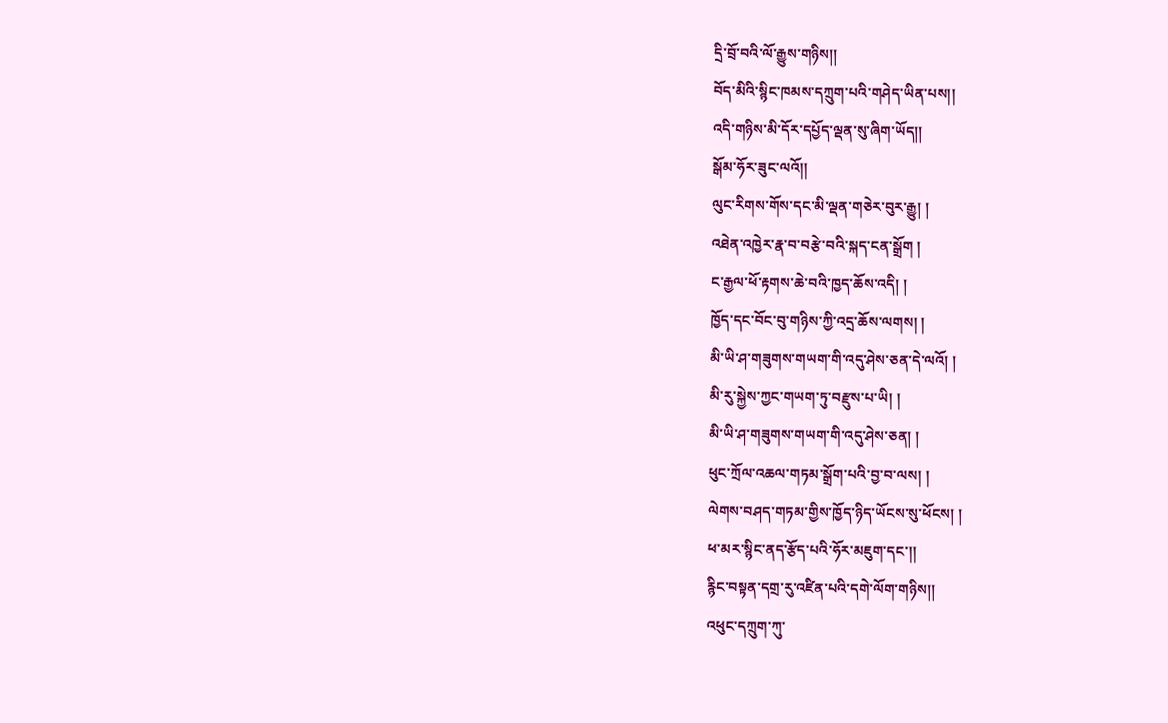དྲི་བྲོ་བའི་ལོ་རྒྱུས་གཉིས།།
བོད་མིའི་སྙིང་ཁམས་དཀྲུག་པའི་གཤེད་ཡིན་པས།།
འདི་གཉིས་མི་དོར་དཔྱོད་ལྡན་སུ་ཞིག་ཡོད།།
སྒོམ་ཧོར་ཟུང་ལའོ།།
ལུང་རིགས་གོས་དང་མི་ལྡན་གཅེར་བུར་རྒྱུ། །
འཐེན་འཁྱེར་རྣ་བ་བརྩེ་བའི་སྐད་ངན་སྒྲོག །
ང་རྒྱལ་ཕོ་རྟགས་ཆེ་བའི་ཁྱད་ཆོས་འདི། །
ཁྱོད་དང་བོང་བུ་གཉིས་ཀྱི་འདྲ་ཆོས་ལགས། །
མི་ཡི་ཤ་གཟུགས་གཡག་གི་འདུ་ཤེས་ཅན་དེ་ལའོ། །
མི་རུ་སྐྱེས་ཀྱང་གཡག་ཏུ་བརྫུས་པ་ཡི། །
མི་ཡི་ཤ་གཟུགས་གཡག་གི་འདུ་ཤེས་ཅན། །
ཕུང་ཀྲོལ་འཆལ་གཏམ་སྒྲོག་པའི་བྱ་བ་ལས། །
ལེགས་བཤད་གཏམ་གྱིས་ཁྱོད་ཉིད་ཡོངས་སུ་ཕོངས། །
ཕ་མར་སྙིང་ནད་རྩོད་པའི་ཧོར་མཇུག་དང་།།
རྙིང་བསྟན་དགྲ་རུ་འཛིན་པའི་དགེ་ལོག་གཉིས།།
འཕུང་དཀྲུག་ཀུ་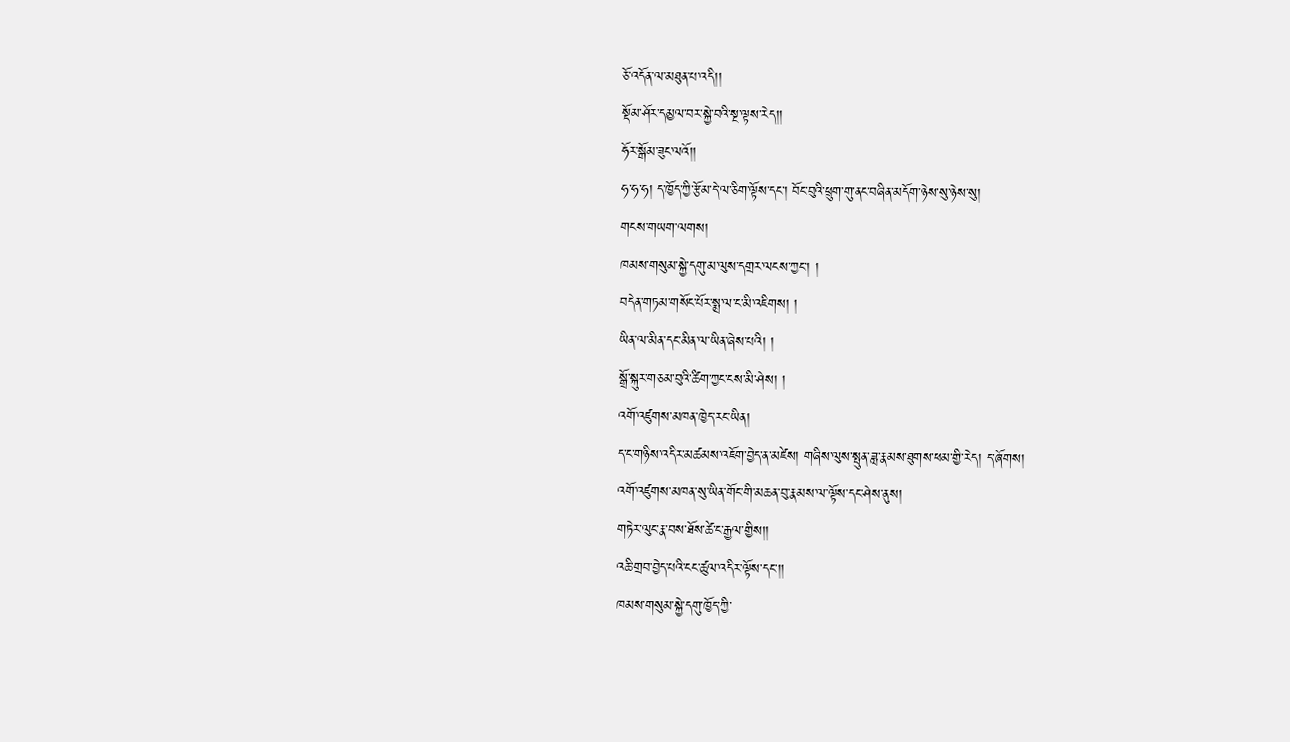ཅོ་འདོན་ལ་མཐུན་པ་འདི།།
སྡོམ་ཤོར་དམྱལ་བར་སྐྱེ་བའི་སྔ་ལྟས་རེད།།
ཧོར་སྒོམ་ཟུང་ལའོ།།
ཧ་ཧ་ཧ། ད་ཁྱོད་ཀྱི་རྩོམ་དེ་ལ་ཅིག་ལྟོས་དང་། བོང་བུའི་ཕྲུག་གུ་ནང་བཞིན་མདོག་ཉེས་སུ་ཉེས་སུ།
གངས་གཡག་ལགས།
ཁམས་གསུམ་སྐྱེ་དགུ་མ་ལུས་དགྲར་ལངས་ཀྱང་། །
བདེན་གཏམ་གསོང་པོར་སྨྲ་ལ་ང་མི་འཇིགས། །
ཡིན་ལ་མིན་དང་མིན་ལ་ཡིན་ཞེས་པའི། །
སྒྲོ་སྐུར་གཅམ་བུའི་ཚིག་ཀྱང་ངས་མི་ཤེས། །
འགོ་འཛུགས་མཁན་ཁྱེད་རང་ཡིན།
ད་ང་གཉིས་འདིར་མཚམས་འཇོག་བྱེད་ན་མཛེས། གཞིས་ལུས་སྤུན་ཟླ་རྣམས་ཐུགས་ཕམ་གྱི་རེད། ད་ཞོགས།
འགོ་འཛུགས་མཁན་སུ་ཡིན་གོང་གི་མཆན་བུ་རྣམས་ལ་ལྟོས་དང་ཤེས་ནུས།
གཏེར་ལུང་རྣ་བས་ཐོས་ཚེ་ང་རྒྱལ་གྱིས།།
འཆི་གྲབ་བྱེད་པའི་ངང་ཚུལ་འདིར་ལྟོས་དང་།།
ཁམས་གསུམ་སྐྱེ་དགུ་ཁྱོད་ཀྱི་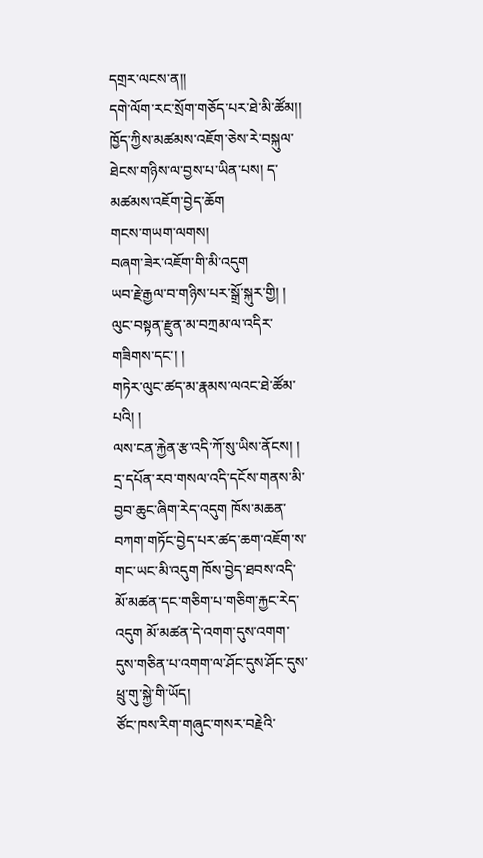དགྲར་ལངས་ན།།
དགེ་ལོག་རང་སྲོག་གཅོད་པར་ཐེ་མི་ཚོམ།།
ཁྱོད་ཀྱིས་མཚམས་འཇོག་ཅེས་རེ་བསྐུལ་ཐེངས་གཉིས་ལ་བྱས་པ་ཡིན་པས། ད་མཚམས་འཇོག་བྱེད་ཆོག
གངས་གཡག་ལགས།
བཞག་ཟེར་འཇོག་གི་མི་འདུག
ཡབ་རྗེ་རྒྱལ་བ་གཉིས་པར་སྒྲོ་སྐུར་གྱི། །
ལུང་བསྟན་རྫུན་མ་བཀྲམ་ལ་འདིར་གཟིགས་དང་། །
གཏེར་ལུང་ཚད་མ་རྣམས་ལའང་ཐེ་ཚོམ་པའི། །
ལས་ངན་རྐྱེན་རྩ་འདི་ཀོ་སུ་ཡིས་ནོངས། །
དྲ་དཔོན་རབ་གསལ་འདི་དངོས་གནས་མི་བྱབ་ཆུང་ཞིག་རེད་འདུག ཁོས་མཆན་བཀག་གཏོང་བྱེད་པར་ཚད་ཆག་འཇོག་ས་གང་ཡང་མི་འདུག ཁོས་བྱེད་ཐབས་འདི་མོ་མཚན་དང་གཅིག་པ་གཅིག་རྐྱང་རེད་འདུག མོ་མཚན་དེ་འགག་དུས་འགག་དུས་གཅིན་པ་འགག་ལ་ཤོང་དུས་ཤོང་དུས་ཕྲུ་གུ་སྐྱེ་གི་ཡོད།
ཙོང་ཁས་རིག་གཞུང་གསར་བརྗེའི་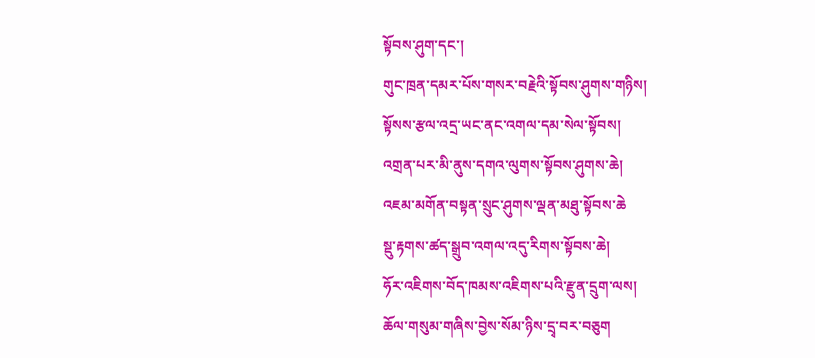སྟོབས་ཤུག་དང་།
གུང་ཁྲན་དམར་པོས་གསར་བརྗེའི་སྟོབས་ཤུགས་གཉིས།
སྟོསས་རྩལ་འདྲ་ཡང་ནང་འགལ་དམ་སེལ་སྟོབས།
འགྲན་པར་མི་ནུས་དགའ་ལུགས་སྟོབས་ཤུགས་ཆེ།
འཇམ་མགོན་བསྟན་སྲུང་ཤུགས་ལྡན་མཐུ་སྟོབས་ཆེ
སྡུ་རྟགས་ཚད་སྒྲུབ་འགལ་འདུ་རིགས་སྟོབས་ཆེ།
ཧོར་འཇིགས་བོད་ཁམས་འཇིགས་པའི་རྫུན་དྲུག་ལས།
ཆོལ་གསུམ་གཞིས་བྱེས་སོམ་ཉིས་དྲྭ་བར་བཅུག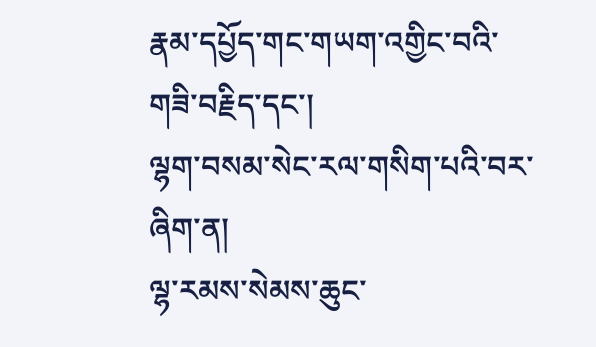རྣམ་དཔྱོད་གང་གཡག་འགྱིང་བའི་གཟི་བརྗིད་དང་།
ལྷག་བསམ་སེང་རལ་གསིག་པའི་བར་ཞིག་ན།
ལྷ་རམས་སེམས་ཆུང་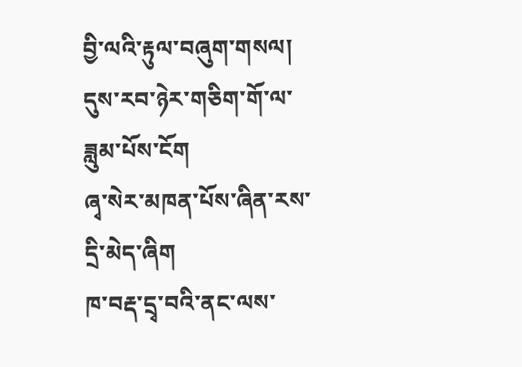བྱི་ལའི་རྟུལ་བཞུག་གསལ།
དུས་རབ་ཉེར་གཅིག་གོ་ལ་ཟླུམ་པོས་ངོག
ཞྭ་སེར་མཁན་པོས་ཞིན་རས་དྲི་མེད་ཞིག
ཁ་བརྡ་དྲྭ་བའི་ནང་ལས་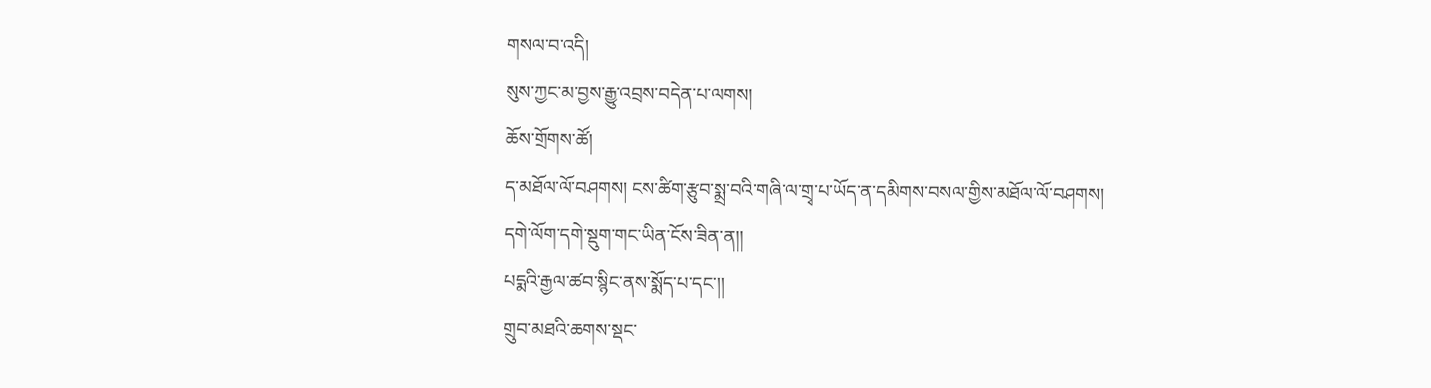གསལ་བ་འདི།
སུས་ཀྱང་མ་བྱས་རྒྱུ་འབྲས་བདེན་པ་ལགས།
ཆོས་གྲོགས་ཚོ།
ད་མཐོལ་ལོ་བཤགས། ངས་ཚིག་རྩུབ་སྨྲ་བའི་གཞི་ལ་གྲྭ་པ་ཡོད་ན་དམིགས་བསལ་གྱིས་མཐོལ་ལོ་བཤགས།
དགེ་ལོག་དགེ་སྡུག་གང་ཡིན་ངོས་ཟིན་ན།།
པདྨའི་རྒྱལ་ཚབ་སྙིང་ནས་སྨོད་པ་དང་།།
གྲུབ་མཐའི་ཆགས་སྡང་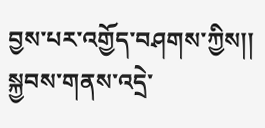བྱས་པར་འགྱོད་བཤགས་ཀྱིས།།
སྐྱབས་གནས་འདྲེ་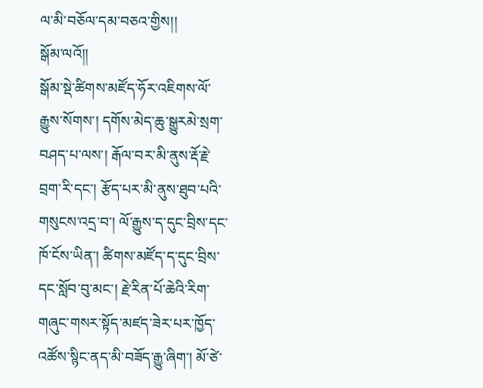ལ་མི་བཅོལ་དམ་བཅའ་གྱིས།།
སྒོམ་ལའོ།།
སྒོམ་སྡེ་ཚིགས་མཛོད་ཧོར་འཇིགས་ལོ་རྒྱུས་སོགས་། དགོས་མེད་ཆུ་སྒྱུརམེ་སྲག་བཤད་པ་ལས་། རྒོལ་བར་མི་ནུས་རྡོ་རྗེ་བྲག་རི་དང་། རྩོད་པར་མི་ནུས་ཐུབ་པའི་གསུངས་འདྲ་བ་། ལོ་རྒྱུས་ད་དུང་བྲིས་དང་ཁོ་ངོས་ཡིན་། ཚིགས་མཛོད་ད་དུང་བྲིས་དང་སློབ་བུ་མང་། རྗེ་རིན་པོ་ཆེའི་རིག་གཞུང་གསར་སྟོད་མཛད་ཟེར་པར་ཁྱོད་འཚོས་སྙིང་ནད་མི་བཟོད་རྒྱུ་ཞིག་། མོ་ཙེ་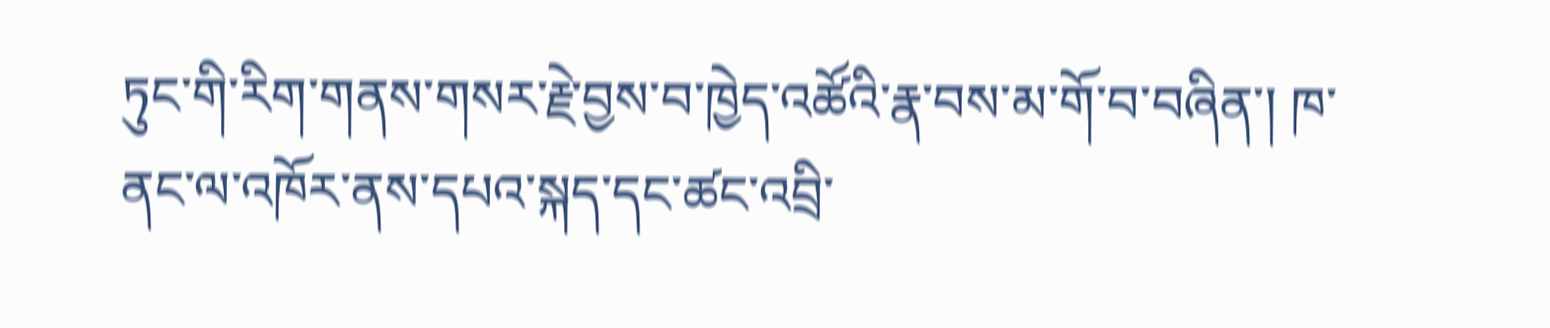ཏུང་གི་རིག་གནས་གསར་རྗེ་བྱས་བ་ཁྱེད་འཚོའི་རྣ་བས་མ་གོ་བ་བཞིན་། ཁ་ནང་ལ་འཁོར་ནས་དཔའ་སྐད་དང་ཚང་འབྲི་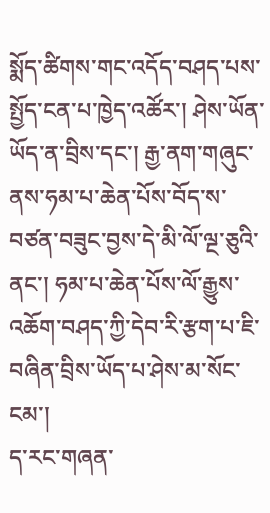སྨོད་ཚིགས་གང་འདོད་བཤད་པས་སྤྱོད་ངན་པ་ཁྱེད་འཚོར་། ཤེས་ཡོན་ཡོད་ན་བྲིས་དང་། རྒྱ་ནག་གཞུང་ནས་ཧམ་པ་ཆེན་པོས་བོད་ས་བཙན་བཟུང་བྱས་དེ་མི་ལོ་ལྔ་ཅུའི་ནང་། ཧམ་པ་ཆེན་པོས་ལོ་རྒྱུས་འཆོག་བཤད་ཀྱི་དེབ་རི་རྩག་པ་ཇི་བཞིན་བྲིས་ཡོད་པ་ཤེས་མ་སོང་ངམ་།
ད་རང་གཞན་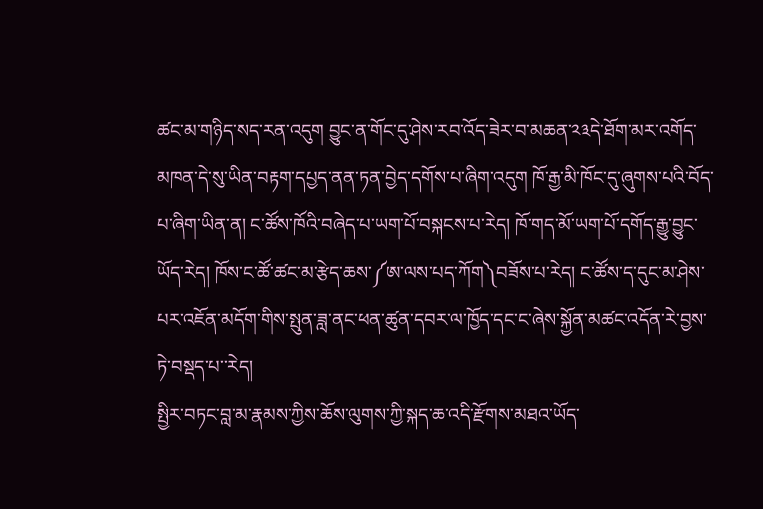ཚང་མ་གཉིད་སད་རན་འདུག བྱུང་ན་གོང་དུ་ཤེས་རབ་འོད་ཟེར་བ་མཆན་༢༣དེ་ཐོག་མར་འགོད་མཁན་དེ་སུ་ཡིན་བརྟག་དཔྱད་ནན་ཏན་བྱེད་དགོས་པ་ཞིག་འདུག ཁོ་རྒྱ་མི་ཁོང་དུ་ཞུགས་པའི་བོད་པ་ཞིག་ཡིན་ན། ང་ཚོས་ཁོའི་བཞེད་པ་ཡག་པོ་བསྐངས་པ་རེད། ཁོ་གད་མོ་ཡག་པོ་དགོད་རྒྱུ་བྱུང་ཡོད་རེད། ཁོས་ང་ཚོ་ཚང་མ་རྩེད་ཆས་༼ཨ་ལས་པད་ཀོག༽བཟོས་པ་རེད། ང་ཚོས་ད་དུང་མ་ཤེས་པར་འཇོན་མདོག་གིས་སྤུན་ཟླ་ནང་ཕན་ཚུན་དབར་ལ་ཁྱོད་དང་ང་ཞེས་སྐྱོན་མཚང་འདོན་རེ་བྱས་ཏེ་བསྡད་པ་་རེད།
སྤྱིར་བཏང་བླ་མ་རྣམས་ཀྱིས་ཆོས་ལུགས་ཀྱི་སྐད་ཆ་འདི་རྫོགས་མཐའ་ཡོད་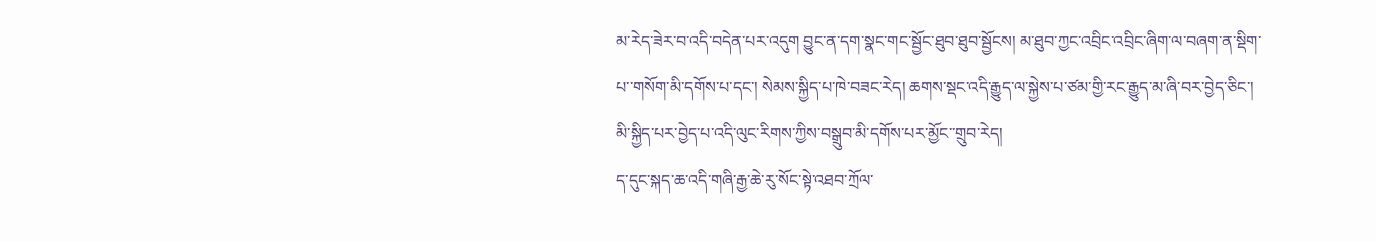མ་རེད་ཟེར་བ་འདི་བདེན་པར་འདུག བྱུང་ན་དག་སྣང་གང་སྦྱོང་ཐུབ་ཐུབ་སྦྱོངས། མ་ཐུབ་ཀྱང་འབྲིང་འབྲིང་ཞིག་ལ་བཞག་ན་སྡིག་པ་་གསོག་མི་དགོས་པ་དང་། སེམས་སྐྱིད་པ་ཁེ་བཟང་རེད། ཆགས་སྡང་འདི་རྒྱུད་ལ་སྐྱེས་པ་ཙམ་གྱི་རང་རྒྱུད་མ་ཞི་བར་བྱེད་ཅིང་། མི་སྐྱིད་པར་བྱེད་པ་འདི་ལུང་རིགས་ཀྱིས་བསྒྲུབ་མི་དགོས་པར་མྱོང་་གྲུབ་རེད།
ད་དུང་སྐད་ཆ་འདི་གཞི་རྒྱ་ཆེ་རུ་སོང་སྟེ་འཐབ་ཀྲོལ་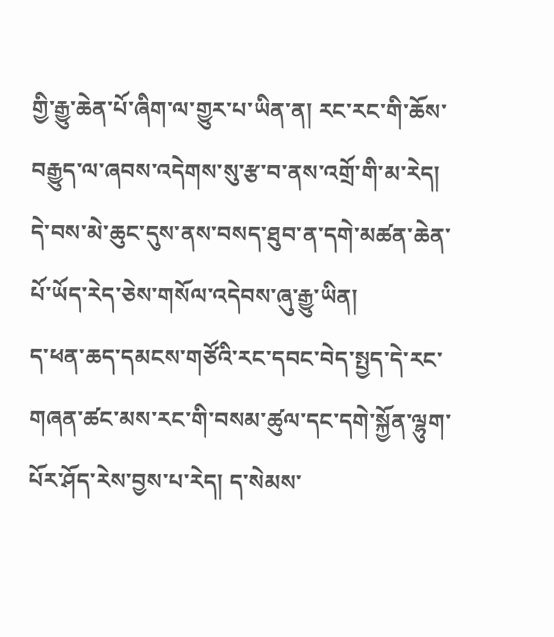གྱི་རྒྱུ་ཆེན་པོ་ཞིག་ལ་གྱུར་པ་ཡིན་ན། རང་རང་གི་ཆོས་བརྒྱུད་ལ་ཞབས་འདེགས་སུ་རྩ་བ་ནས་འགྲོ་གི་མ་རེད། དེ་བས་མེ་ཆུང་དུས་ནས་བསད་ཐུབ་ན་དགེ་མཚན་ཆེན་པོ་ཡོད་རེད་ཅེས་གསོལ་འདེབས་ཞུ་རྒྱུ་ཡིན།
ད་ཕན་ཆད་དམངས་གཙོའི་རང་དབང་བེད་སྤྱད་དེ་རང་གཞན་ཚང་མས་རང་གི་བསམ་ཚུལ་དང་དགེ་སྐྱོན་ལྷུག་པོར་ཤོད་རེས་བྱས་པ་རེད། ད་སེམས་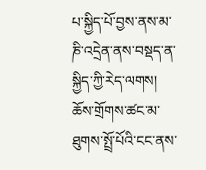པ་སྐྱིད་པོ་བྱས་ནས་མ་ཎི་འདྲེན་ནས་བསྡད་ན་སྐྱིད་ཀྱི་རེད་ལགས།
ཆོས་གྲོགས་ཚང་མ་ཐུགས་སྤྲོ་པོའི་ངང་ནས་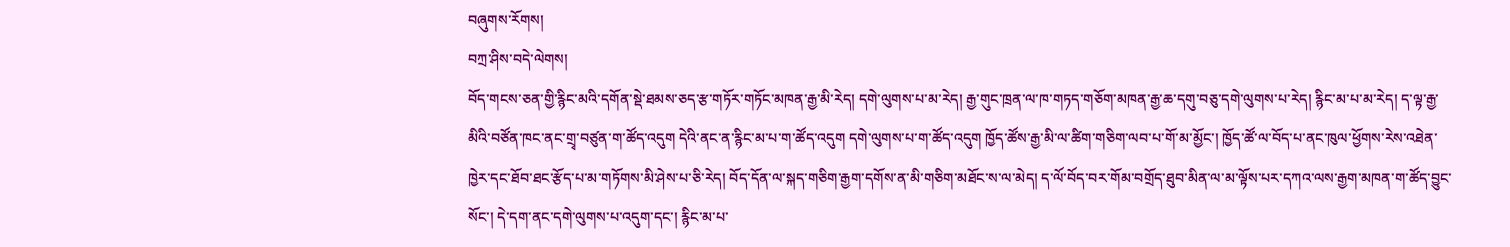བཞུགས་རོགས།
བཀྲ་ཤིས་བདེ་ལེགས།
བོད་གངས་ཅན་གྱི་རྙིང་མའི་དགོན་སྡེ་ཐམས་ཅད་རྩ་གཏོར་གཏོང་མཁན་རྒྱ་མི་རེད། དགེ་ལུགས་པ་མ་རེད། རྒྱ་གུང་ཁྲན་ལ་ཁ་གཏད་གཅོག་མཁན་རྒྱ་ཆ་དགུ་བཅུ་དགེ་ལུགས་པ་རེད། རྙིང་མ་པ་མ་རེད། ད་ལྟ་རྒྱ་མིའི་བཙོན་ཁང་ནང་གྲྭ་བཙུན་ག་ཚོད་འདུག དེའི་ནང་ན་རྙིང་མ་པ་ག་ཚོད་འདུག དགེ་ལུགས་པ་ག་ཚོད་འདུག ཁྱོད་ཚོས་རྒྱ་མི་ལ་ཚིག་གཅིག་ལབ་པ་གོ་མ་མྱོང་། ཁྱོད་ཚོ་ལ་བོད་པ་ནང་ཁུལ་ཕྱོགས་རེས་འཐེན་ཁྱེར་དང་ཐོབ་ཐང་རྩོད་པ་མ་གཏོགས་མི་ཤེས་པ་ཅི་རེད། བོད་དོན་ལ་སྐད་གཅིག་རྒྱག་དགོས་ན་མི་གཅིག་མཐོང་ས་ལ་མེད། ད་ལོ་བོད་བར་གོམ་བགྲོད་ཐུབ་མིན་ལ་མ་ལྟོས་པར་དཀའ་ལས་རྒྱག་མཁན་ག་ཚོད་བྱུང་སོང་། དེ་དག་ནང་དགེ་ལུགས་པ་འདུག་དང་། རྙིང་མ་པ་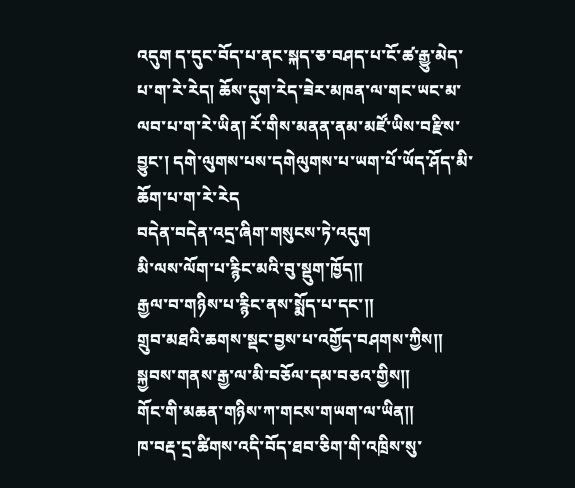འདུག ད་དུང་བོད་པ་ནང་སྐད་ཅ་བཤད་པ་ངོ་ཚ་རྒྱུ་མེད་པ་ག་རེ་རེད། ཆོས་དུག་རེད་ཟེར་མཁན་ལ་གང་ཡང་མ་ལབ་པ་ག་རེ་ཡིན། རོ་གིས་མནན་ནམ་མཛོ་ཡིས་བརྫིས་བྱུང་། དགེ་ལུགས་པས་དགེལུགས་པ་ཡག་པོ་ཡོད་ཤོད་མི་ཆོག་པ་ག་རེ་རེད
བདེན་བདེན་འདྲ་ཞིག་གསུངས་ཏེ་འདུག
མི་ལས་ལོག་པ་རྙིང་མའི་བུ་སྡུག་ཁྱོད༎
རྒྱལ་བ་གཉིས་པ་རྙིང་ནས་སྨོད་པ་དང་༎
གྲུབ་མཐའི་ཆགས་སྡང་བྱས་པ་འགྱོད་བཤགས་ཀྱིས༎
སྐྱབས་གནས་རྒྱ་ལ་མི་བཅོལ་དམ་བཅའ་གྱིས༎
གོང་གི་མཆན་གཉིས་ཀ་གངས་གཡག་ལ་ཡིན༎
ཁ་བརྡ་དྲ་ཚིགས་འདི་བོད་ཐབ་ཅིག་གི་འཁྲིས་སུ་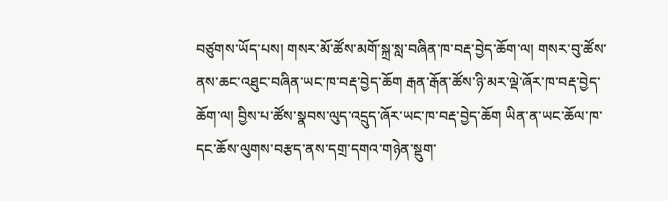བཙུགས་ཡོད་པས། གསར་མོ་ཚོས་མགོ་སྐྲ་སླ་བཞིན་ཁ་བརྡ་བྱེད་ཆོག་ལ། གསར་བུ་ཚོས་ནས་ཆང་འཐུང་བཞིན་ཡང་ཁ་བརྡ་བྱེད་ཆོག རྒན་རྒོན་ཚོས་ཉི་མར་ལྡེ་ཞོར་ཁ་བརྡ་བྱེད་ཆོག་ལ། བྱིས་པ་ཚོས་སྣབས་ལུད་འདྲུད་ཞོར་ཡང་ཁ་བརྡ་བྱེད་ཆོག ཡིན་ན་ཡང་ཆོལ་ཁ་དང་ཆོས་ལུགས་བརྩད་ནས་དགྲ་དགའ་གཉེན་སྡུག་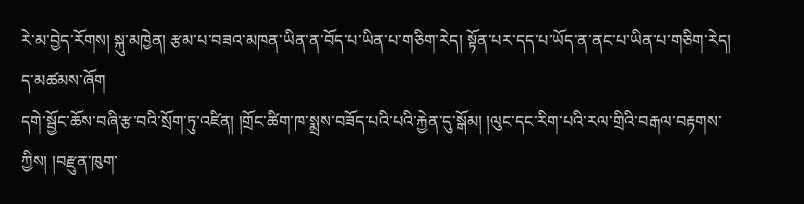རེ་མ་བྱེད་རོགས། སྐུ་མཁྱེན། རྩམ་པ་བཟའ་མཁན་ཡིན་ན་བོད་པ་ཡིན་པ་གཅིག་རེད། སྟོན་པར་དད་པ་ཡོད་ན་ནང་པ་ཡིན་པ་གཅིག་རེད།
ད་མཚམས་ཞོག
དགེ་སྦྱོང་ཆོས་བཞི་རྩ་བའི་སྲོག་ཏུ་འཛིན། །གྲོང་ཚིག་ཁ་སྨྲས་བཟོད་པའི་པའི་རྐྱེན་དུ་སྒོམ། །ལུང་དང་རིག་པའི་རལ་གྲིའི་བརྒལ་བརྟགས་ཀྱིས། །བརྫུན་ཁུག་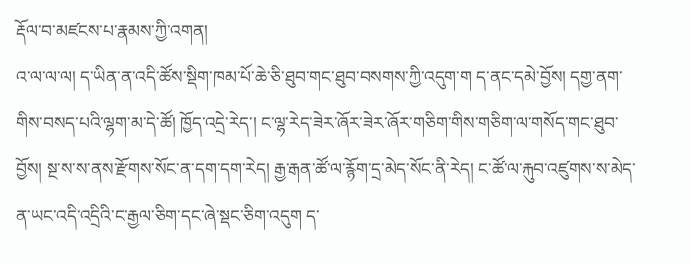རྡོལ་བ་མཛངས་པ་རྣམས་ཀྱི་འགན།
འ་ལ་ལ་ལ། ད་ཡིན་ན་འདི་ཚོས་སྡིག་ཁམ་པོ་ཆེ་ཅི་ཐུབ་གང་ཐུབ་བསགས་ཀྱི་འདུག་ག ད་ནང་དམེ་བྱོས། དགྱ་ནག་གིས་བསད་པའི་ལྷག་མ་དེ་ཚོ། ཁྱོད་འདྲེ་རེད་། ང་ལྷ་རེད་ཟེར་ཞོར་ཟེར་ཞོར་གཅིག་གིས་གཅིག་ལ་གསོད་གང་ཐུབ་བྱོས། སྔ་ས་ས་ནས་རྫོགས་སོང་ན་དག་དག་རེད། རྒྱ་རྒན་ཚོ་ལ་རྙོག་དྲ་མེད་སོང་ནི་རེད། ང་ཚོ་ལ་རྐུབ་འཛུགས་ས་མེད་ན་ཡང་འདི་འདྲིའི་ང་རྒྱལ་ཅིག་དང་ཞེ་སྡང་ཅིག་འདུག ད་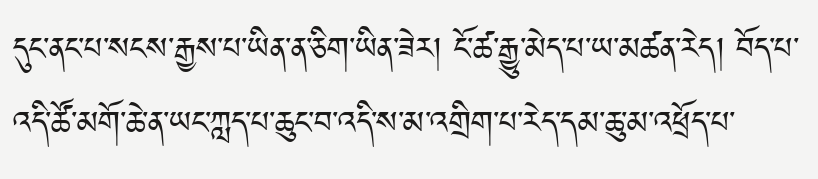དུང་ནང་པ་སངས་རྒྱས་པ་ཡིན་ན་ཅིག་ཡིན་ཟེར། ངོ་ཚ་རྒྱུ་མེད་པ་ཡ་མཚན་རེད། བོད་པ་འདི་ཚོ་མགོ་ཆེ་ན་ཡང་ཀླད་པ་ཆུང་བ་འདི་ས་མ་འགྲིག་པ་རེད་དམ་ཆུ་མ་འཕྲོད་པ་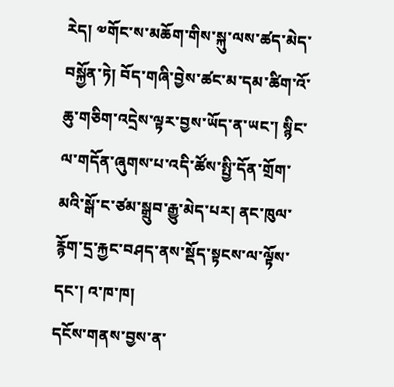རེད། ༧གོང་ས་མཆོག་གིས་སྐུ་ལས་ཚད་མེད་བསྐྱོན་ཏེ། བོད་གཞི་བྱེས་ཚང་མ་དམ་ཚིག་འོ་ཆུ་གཅིག་འདྲེས་ལྟར་བྱས་ཡོད་ན་ཡང་། སྙིང་ལ་གདོན་ཞུགས་པ་འདི་ཚོས་སྤྱི་དོན་གྲོག་མའི་སྒོ་ང་ཙམ་སྒྲུབ་རྒྱུ་མེད་པར། ནང་ཁུལ་རྙོག་དྲ་རྐྱང་བཤད་ནས་སྡོད་སྟངས་ལ་ལྟོས་དང་། འ་ཁ་ཁ།
དངོས་གནས་བྱས་ན་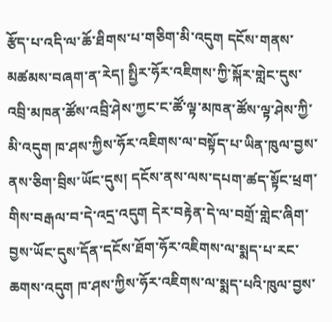རྩོད་པ་འདི་ལ་ཆོ་ཐིགས་པ་གཅིག་མི་འདུག དངོས་གནས་མཚམས་བཞག་ན་རེད། སྤྱིར་ཧོར་འཇིགས་ཀྱི་སྐོར་གླེང་དུས་འབྲི་མཁན་ཚོས་འབྲི་ཤེས་ཀྱང་ང་ཚོ་ལྟ་མཁན་ཚོས་ལྟ་ཤེས་ཀྱི་མི་འདུག ཁ་ཤས་ཀྱིས་ཧོར་འཇིགས་ལ་བསྟོད་པ་ཡིན་ཁུལ་བྱས་ནས་ཅིག་བྲིས་ཡོང་དུས། དངོས་ནས་ལས་དཔག་ཚད་སྟོང་ཕྲག་གིས་བརྒལ་བ་དེ་འདྲ་འདུག དེར་བརྟེན་དེ་ལ་བགྲོ་གླེང་ཞིག་བྱས་ཡོང་དུས་དོན་དངོས་ཐོག་ཧོར་འཇིགས་ལ་སྨད་པ་རང་ཆགས་འདུག ཁ་ཤས་ཀྱིས་ཧོར་འཇིགས་ལ་སྨད་པའི་ཁུལ་བྱས་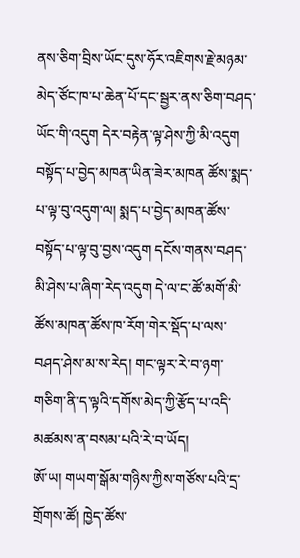ནས་ཅིག་བྲིས་ཡོང་དུས་ཧོར་འཇིགས་རྗེ་མཉམ་མེད་ཙོང་ཁ་པ་ཆེན་པོ་དང་སྦྱར་ནས་ཅིག་བཤད་ཡོང་གི་འདུག དེར་བརྟེན་ལྟ་ཤེས་ཀྱི་མི་འདུག བསྟོད་པ་བྱེད་མཁན་ཡིན་ཟེར་མཁན ཚོས་སྨད་པ་ལྟ་བུ་འདུག་ལ། སྨད་པ་བྱེད་མཁན་ཚོས་བསྟོད་པ་ལྟ་བུ་བྱས་འདུག དངོས་གནས་བཤད་མི་ཤེས་པ་ཞིག་རེད་འདུག དེ་ལ་ང་ཚོ་མགོ་མི་ཚོས་མཁན་ཚོས་ཁ་རོག་གེར་སྡོད་པ་ལས་བཤད་ཤེས་མ་ས་རེད། གང་ལྟར་རེ་བ་ཉག་གཅིག་ནི་ད་ལྟའི་དགོས་མེད་ཀྱི་རྩོད་པ་འདི་མཚམས་ན་བསམ་པའི་རེ་བ་ཡོད།
ཨོ་ཡ། གཡག་སྒོམ་གཉིས་ཀྱིས་གཙོས་པའི་དྲ་གྲོགས་ཚོ། ཁྱེད་ཚོས་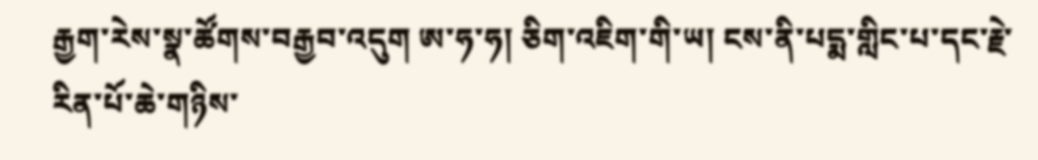རྒྱག་རེས་སྣ་ཚོགས་བརྒྱབ་འདུག ཨ་ཧ་ཧ། ཅིག་འཇིག་གི་ཡ། ངས་ནི་པདྨ་གླིང་པ་དང་རྗེ་རིན་པོ་ཆེ་གཉིས་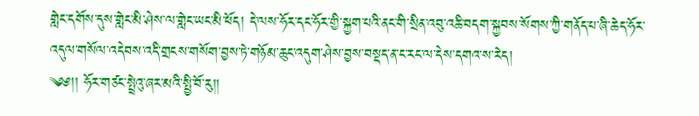གླེང་དགོས་དུས་གླེང་མི་ཤེས་ལ་གླེང་ཡང་མི་ཕོད། དེ་ལས་ཧོར་དང་ཧོར་གྱི་སྐྱག་པའི་ནང་གི་སྲིན་འབུ་འཆི་བདག་སྐྱབས་སོགས་ཀྱི་གནོད་པ་ཞི་ཆེད་ཧོར་འདུལ་གསོལ་འདེབས་འདི་གྲངས་གསོག་བྱས་ཏེ་གཉོམ་ཆུང་འདུག་ཤེས་བྱས་བསྡད་ན་ང་རང་ལ་དེས་དགའ་ས་རེད།
༄༅།། ཧོར་གཙང་སྤྲེའུ་ཞར་མའི་སྤྱི་བོ་རུ།།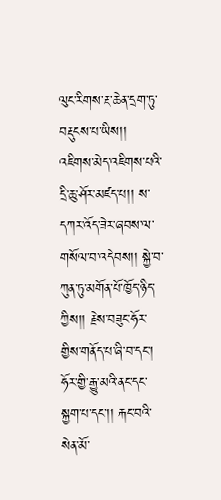ལུང་རིགས་རྔ་ཆེན་དྲག་ཏུ་བརྡུངས་པ་ཡིས།། འཇིགས་མེད་འཇིགས་པའི་དྲི་ཆུ་ཤོར་མཛད་པ།། ས་དཀར་འོད་ཟེར་ཞབས་ལ་གསོལ་བ་འདེབས།། སྐྱེ་བ་ཀུན་ཏུ་མགོན་པོ་ཁྱོད་ཉིད་ཀྱིས།། རྗེས་བཟུང་ཧོར་གྱིས་གནོད་པ་ཞི་བ་དང་། ཧོར་གྱི་རྒྱུ་མའི་ནང་དང་སྐྱག་པ་དང་།། རྐང་བའི་སེན་མོ་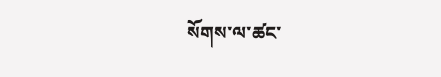སོགས་ལ་ཚང་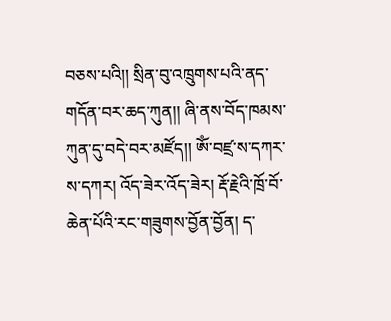བཅས་པའི།། སྲིན་བུ་འཁྲུགས་པའི་ནད་གདོན་བར་ཆད་ཀུན།། ཞི་ནས་བོད་ཁམས་ཀུན་དུ་བདེ་བར་མཛོད།། ཨོཾ་བཛྲ་ས་དཀར་ས་དཀར། འོད་ཟེར་འོད་ཟེར། རྡོ་རྗེའི་ཁྲོ་བོ་ཆེན་པོའི་རང་གཟུགས་བྱོན་བྱོན། ད་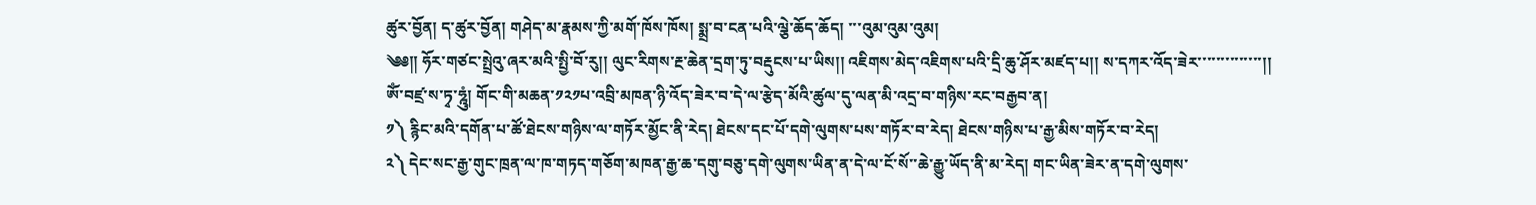ཚུར་བྱོན། ད་ཚུར་བྱོན། གཤེད་མ་རྣམས་ཀྱི་མགོ་ཁོས་ཁོས། སྨྲ་བ་ངན་པའི་ལྕེ་ཆོད་ཆོད། ་་་འུམ་འུམ་འུམ།
༄༅།། ཧོར་གཙང་སྤྲེའུ་ཞར་མའི་སྤྱི་བོ་རུ།། ལུང་རིགས་རྔ་ཆེན་དྲག་ཏུ་བརྡུངས་པ་ཡིས།། འཇིགས་མེད་འཇིགས་པའི་དྲི་ཆུ་ཤོར་མཛད་པ།། ས་དཀར་འོད་ཟེར་་་་་་་་་་་་་་།།
ཨོཾ་བཛྲ་ས་ཏྭ་ཧྰུཾ། གོང་གི་མཆན་༡༢༡པ་འབྲི་མཁན་ཉི་འོད་ཟེར་བ་དེ་ལ་རྩེད་མོའི་ཚུལ་དུ་ལན་མི་འདྲ་བ་གཉིས་རང་བརྒྱབ་ན།
༡༽ རྙིང་མའི་དགོན་པ་ཚོ་ཐེངས་གཉིས་ལ་གཏོར་མྱོང་ནི་རེད། ཐེངས་དང་པོ་དགེ་ལུགས་པས་གཏོར་བ་རེད། ཐེངས་གཉིས་པ་རྒྱ་མིས་གཏོར་བ་རེད།
༢༽ དེང་སང་རྒྱ་གུང་ཁྲན་ལ་ཁ་གཏད་གཅོག་མཁན་རྒྱ་ཆ་དགུ་བཅུ་དགེ་ལུགས་ཡིན་ན་དེ་ལ་ངོ་སོ་་ཆེ་རྒྱུ་ཡོད་ནི་མ་རེད། གང་ཡིན་ཟེར་ན་དགེ་ལུགས་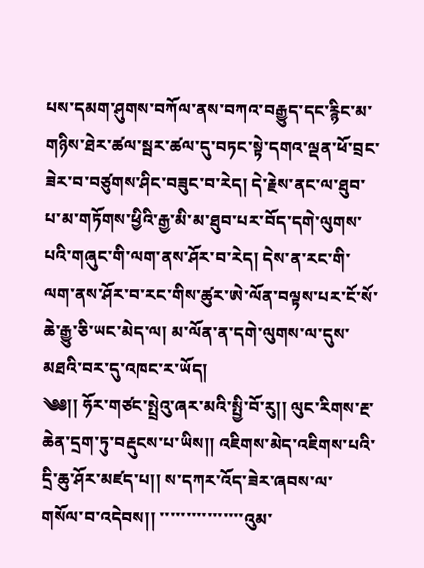པས་དམག་ཤུགས་བཀོལ་ནས་བཀའ་བརྒྱུད་དང་རྙིང་མ་གཉིས་ཐེར་ཚལ་སྦར་ཚལ་དུ་བཏང་སྟེ་དགའ་ལྡན་ཕོ་བྲང་ཟེར་བ་བཙུགས་ཤིང་བཟུང་བ་རེད། དེ་རྗེས་ནང་ལ་ཐུབ་པ་མ་གཏོགས་ཕྱིའི་རྒྱ་མི་མ་ཐུབ་པར་བོད་དགེ་ལུགས་པའི་གཞུང་གི་ལག་ནས་ཤོར་བ་རེད། དེས་ན་རང་གི་ལག་ནས་ཤོར་བ་རང་གིས་ཚུར་ཨེ་ལོན་བལྟས་པར་ངོ་སོ་ཆེ་རྒྱུ་ཅི་ཡང་མེད་ལ། མ་ལོན་ན་དགེ་ལུགས་ལ་དུས་མཐའི་བར་དུ་འཁང་ར་ཡོད།
༄༅།། ཧོར་གཙང་སྤྲེའུ་ཞར་མའི་སྤྱི་བོ་རུ།། ལུང་རིགས་རྔ་ཆེན་དྲག་ཏུ་བརྡུངས་པ་ཡིས།། འཇིགས་མེད་འཇིགས་པའི་དྲི་ཆུ་ཤོར་མཛད་པ།། ས་དཀར་འོད་ཟེར་ཞབས་ལ་གསོལ་བ་འདེབས།། ་་་་་་་་་་་་་་་་འུམ་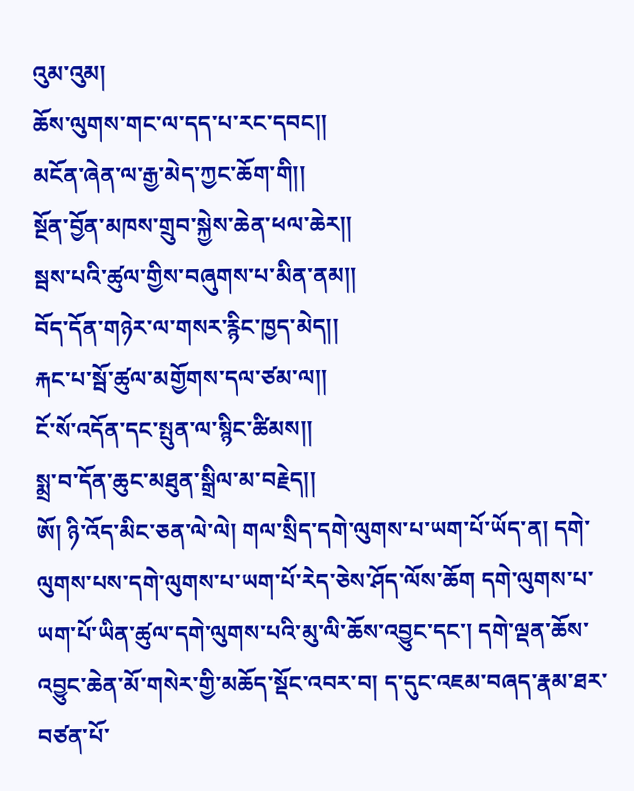འུམ་འུམ།
ཆོས་ལུགས་གང་ལ་དད་པ་རང་དབང།།
མངོན་ཞེན་ལ་རྒྱ་མེད་ཀྱང་ཆོག་གི།།
སྔོན་བྱོན་མཁས་གྲུབ་སྐྱེས་ཆེན་ཕལ་ཆེར།།
སྦས་པའི་ཚུལ་གྱིས་བཞུགས་པ་མིན་ནམ།།
བོད་དོན་གཉེར་ལ་གསར་རྙིང་ཁྱད་མེད།།
རྐང་པ་སྦོ་ཚུལ་མགྱོགས་དལ་ཙམ་ལ།།
ངོ་སོ་འདོན་དང་སྤུན་ལ་སྙིང་ཚིམས།།
སྨྲ་བ་དོན་ཆུང་མཐུན་སྒྲིལ་མ་བརྗེད།།
ཨོ། ཉི་འོད་མིང་ཅན་ལེ་ལེ། གལ་སྲིད་དགེ་ལུགས་པ་ཡག་པོ་ཡོད་ན། དགེ་ལུགས་པས་དགེ་ལུགས་པ་ཡག་པོ་རེད་ཅེས་ཤོད་ལོས་ཆོག དགེ་ལུགས་པ་ཡག་པོ་ཡིན་ཚུལ་དགེ་ལུགས་པའི་མུ་ལི་ཆོས་འབྱུང་དང་། དགེ་ལྡན་ཆོས་འབྱུང་ཆེན་མོ་གསེར་གྱི་མཆོད་སྡོང་འབར་བ། ད་དུང་འཇམ་བཞད་རྣམ་ཐར་བཙན་པོ་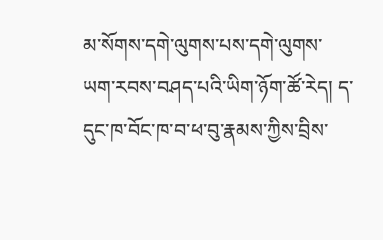མ་སོགས་དགེ་ལུགས་པས་དགེ་ལུགས་ཡག་རབས་བཤད་པའི་ཡིག་ཉོག་ཚོ་རེད། ད་དུང་ཁ་བོང་ཁ་བ་ཕ་བུ་རྣམས་ཀྱིས་བྲིས་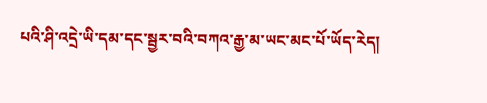པའི་ཤི་འདྲེ་ཡི་དམ་དང་སྦྱར་བའི་བཀའ་རྒྱ་མ་ཡང་མང་པོ་ཡོད་རེད།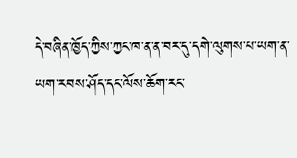དེ་བཞིན་ཁྱོད་ཀྱིས་ཀྱང་ཁ་ན་ན་བར་དུ་དགེ་ལུགས་པ་ཡག་ན་ཡག་རབས་ཤོད་དང་ལོས་ཆོག་རང་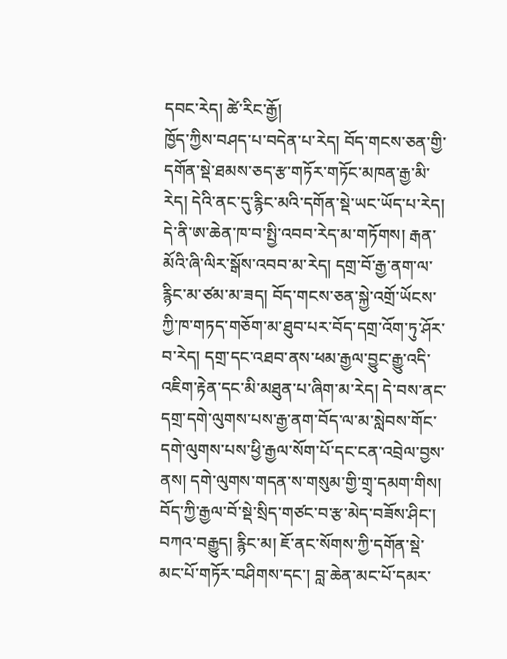དབང་རེད། ཚེ་རིང་རྒྱོ།
ཁྱོད་ཀྱིས་བཤད་པ་བདེན་པ་རེད། བོད་གངས་ཅན་གྱི་དགོན་སྡེ་ཐམས་ཅད་རྩ་གཏོར་གཏོང་མཁན་རྒྱ་མི་རེད། དེའི་ནང་དུ་རྙིང་མའི་དགོན་སྡེ་ཡང་ཡོད་པ་རེད། དེ་ནི་ཨ་ཆེན་ཁ་བ་སྤྱི་འབབ་རེད་མ་གཏོགས། རྒན་མོའི་ཞི་ལིར་སྒོས་འབབ་མ་རེད། དགྲ་བོ་རྒྱ་ནག་ལ་རྙིང་མ་ཙམ་མ་ཟད། བོད་གངས་ཅན་སྐྱེ་འགྲོ་ཡོངས་ཀྱི་ཁ་གཏད་གཅོག་མ་ཐུབ་པར་བོད་དགྲ་འོག་ཏུ་ཤོར་བ་རེད། དགྲ་དང་འཐབ་ནས་ཕམ་རྒྱལ་བྱུང་རྒྱུ་འདི་འཇིག་རྟེན་དང་མི་མཐུན་པ་ཞིག་མ་རེད། དེ་བས་ནང་དགྲ་དགེ་ལུགས་པས་རྒྱ་ནག་བོད་ལ་མ་སླེབས་གོང་དགེ་ལུགས་པས་ཕྱི་རྒྱལ་སོག་པོ་དང་ངན་འབྲེལ་བྱས་ནས། དགེ་ལུགས་གདན་ས་གསུམ་གྱི་གྲྭ་དམག་གིས། བོད་ཀྱི་རྒྱལ་བོ་སྡེ་སྲིད་གཙང་བ་རྩ་མེད་བཟོས་ཤིང་། བཀའ་བརྒྱུད། རྙིང་མ། ཇོ་ནང་སོགས་ཀྱི་དགོན་སྡེ་མང་པོ་གཏོར་བཤིགས་དང་། བླ་ཆེན་མང་པོ་དམར་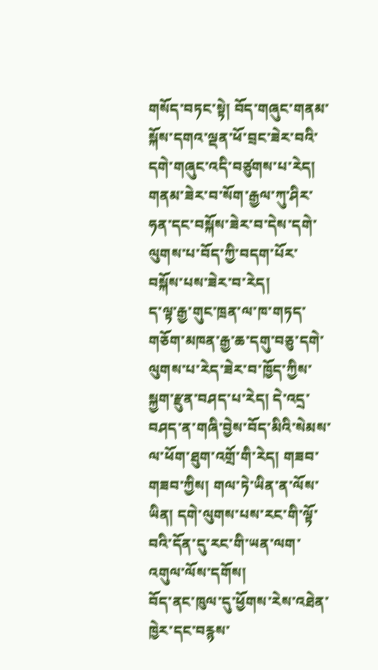གསོད་བཏང་སྟེ། བོད་གཞུང་གནམ་སྐོས་དགའ་ལྡན་ཕོ་བྲང་ཟེར་བའི་དགེ་གཞུང་འདི་བཙུགས་པ་རེད། གནམ་ཟེར་བ་སོག་རྒྱལ་ཀུ་ཤིར་ཧན་དང་བསྐོས་ཟེར་བ་དེས་དགེ་ལུགས་པ་བོད་ཀྱི་བདག་པོར་བསྐོས་པས་ཟེར་བ་རེད།
ད་ལྟ་རྒྱ་གུང་ཁྲན་ལ་ཁ་གཏད་གཅོག་མཁན་རྒྱ་ཆ་དགུ་བཅུ་དགེ་ལུགས་པ་རེད་ཟེར་བ་ཁྱོད་ཀྱིས་སྐྱག་རྫུན་བཤད་པ་རེད། དེ་འདྲ་བཤད་ན་གཞི་བྱེས་བོད་མིའི་སེམས་ལ་ཕོག་ཐུག་འགྲོ་གི་རེད། གཟབ་གཟབ་ཀྱིས། གལ་ཏེ་ཡིན་ན་ལོས་ཡིན། དགེ་ལུགས་པས་རང་གི་ལྟོ་བའི་དོན་དུ་རང་གི་ཡན་ལག་འགུལ་ལོས་དགོས།
བོད་ནང་ཁུལ་དུ་ཕྱོགས་རེས་འཐེན་ཁྱེར་དང་བརྙས་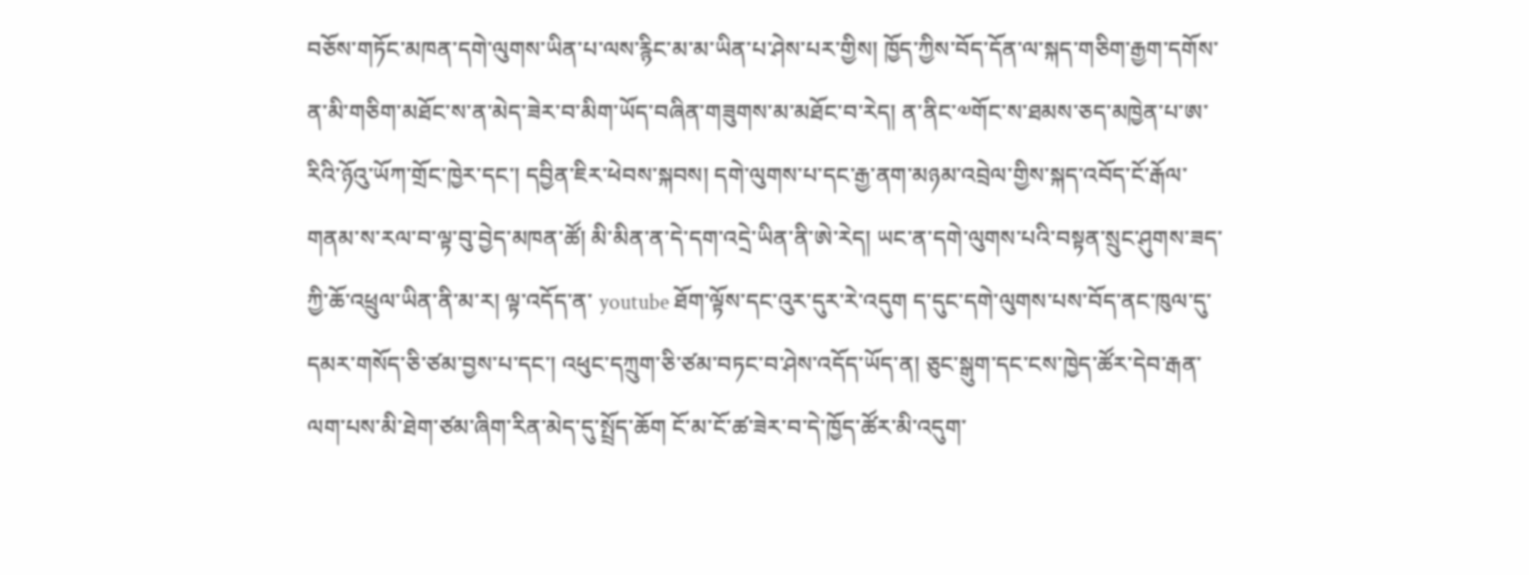བཅོས་གཏོང་མཁན་དགེ་ལུགས་ཡིན་པ་ལས་རྙིང་མ་མ་ཡིན་པ་ཤེས་པར་གྱིས། ཁྱོད་ཀྱིས་བོད་དོན་ལ་སྐད་གཅིག་རྒྱག་དགོས་ན་མི་གཅིག་མཐོང་ས་ན་མེད་ཟེར་བ་མིག་ཡོད་བཞིན་གཟུགས་མ་མཐོང་བ་རེད། ན་ནིང་༧གོང་ས་ཐམས་ཅད་མཁྱེན་པ་ཨ་རིའི་ཉོའུ་ཡོཀ་གྲོང་ཁྱེར་དང་། དབྱིན་ཇིར་ཕེབས་སྐབས། དགེ་ལུགས་པ་དང་རྒྱ་ནག་མཉམ་འབྲེལ་གྱིས་སྐད་འབོད་ངོ་རྒོལ་གནམ་ས་རལ་བ་ལྟ་བུ་བྱེད་མཁན་ཚོ། མི་མིན་ན་དེ་དག་འདྲེ་ཡིན་ནི་ཨེ་རེད། ཡང་ན་དགེ་ལུགས་པའི་བསྟན་སྲུང་ཤུགས་ཟད་ཀྱི་ཆོ་འཕྲུལ་ཡིན་ནི་མ་ར། ལྟ་འདོད་ན་ youtube ཐོག་ལྟོས་དང་འུར་དུར་རེ་འདུག ད་དུང་དགེ་ལུགས་པས་བོད་ནང་ཁུལ་དུ་དམར་གསོད་ཅི་ཙམ་བྱས་པ་དང་། འཕུང་དཀྲུག་ཅི་ཙམ་བཏང་བ་ཤེས་འདོད་ཡོད་ན། ཅུང་སྒུག་དང་ངས་ཁྱེད་ཚོར་དེབ་རྒན་ལག་པས་མི་ཐེག་ཙམ་ཞིག་རིན་མེད་དུ་སྤྲོད་ཆོག ངོ་མ་ངོ་ཚ་ཟེར་བ་དེ་ཁྱོད་ཚོར་མི་འདུག་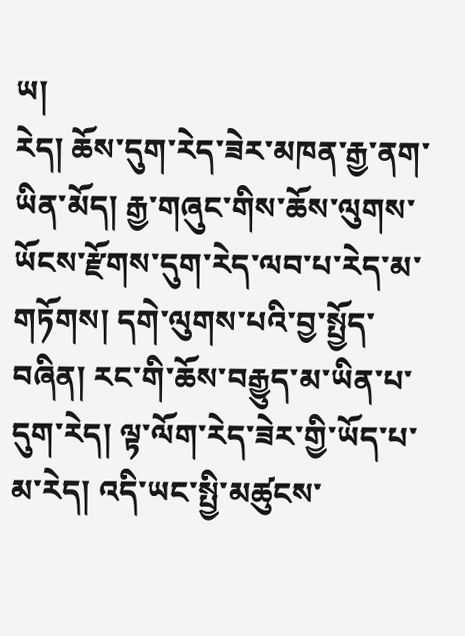ཡ།
རེད། ཆོས་དུག་རེད་ཟེར་མཁན་རྒྱ་ནག་ཡིན་མོད། རྒྱ་གཞུང་གིས་ཆོས་ལུགས་ཡོངས་རྫོགས་དུག་རེད་ལབ་པ་རེད་མ་གཏོགས། དགེ་ལུགས་པའི་བྱ་སྤྱོད་བཞིན། རང་གི་ཆོས་བརྒྱུད་མ་ཡིན་པ་དུག་རེད། ལྟ་ལོག་རེད་ཟེར་གྱི་ཡོད་པ་མ་རེད། འདི་ཡང་སྤྱི་མཚུངས་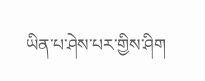ཡིན་པ་ཤེས་པར་གྱིས་ཤིག